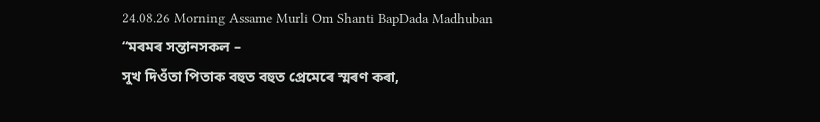24.08.26 Morning Assame Murli Om Shanti BapDada Madhuban
“মৰমৰ সন্তানসকল –
সুখ দিওঁতা পিতাক বহুত বহুত প্ৰেমেৰে স্মৰণ কৰা,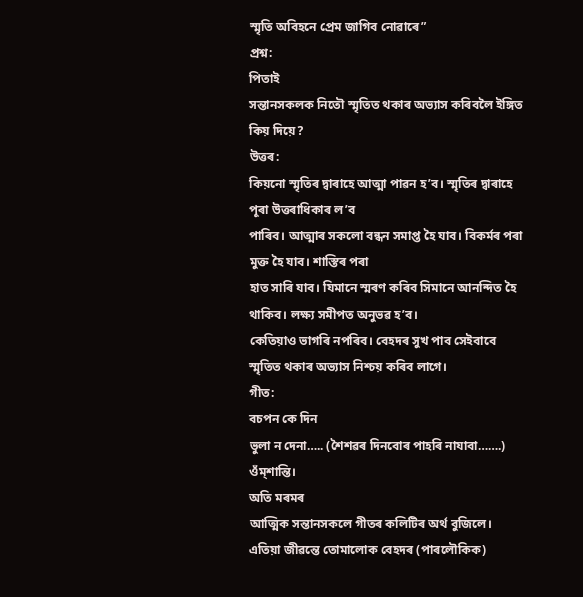স্মৃতি অবিহনে প্ৰেম জাগিব নোৱাৰে”
প্ৰশ্ন:
পিতাই
সন্তানসকলক নিতৌ স্মৃতিত থকাৰ অভ্যাস কৰিবলৈ ইঙ্গিত কিয় দিয়ে?
উত্তৰ:
কিয়নো স্মৃতিৰ দ্বাৰাহে আত্মা পাৱন হ’ব। স্মৃতিৰ দ্বাৰাহে পূৰা উত্তৰাধিকাৰ ল’ব
পাৰিব। আত্মাৰ সকলো বন্ধন সমাপ্ত হৈ যাব। বিকৰ্মৰ পৰা মুক্ত হৈ যাব। শাস্তিৰ পৰা
হাত সাৰি যাব। যিমানে স্মৰণ কৰিব সিমানে আনন্দিত হৈ থাকিব। লক্ষ্য সমীপত অনুভৱ হ’ব।
কেতিয়াও ভাগৰি নপৰিব। বেহদৰ সুখ পাব সেইবাবে স্মৃতিত থকাৰ অভ্যাস নিশ্চয় কৰিব লাগে।
গীত:
বচপন কে দিন
ভুলা ন দেনা….. (শৈশৱৰ দিনবোৰ পাহৰি নাযাবা…….)
ওঁম্শান্তি।
অতি মৰমৰ
আত্মিক সন্তানসকলে গীতৰ কলিটিৰ অৰ্থ বুজিলে। এতিয়া জীৱন্তে তোমালোক বেহদৰ (পাৰলৌকিক)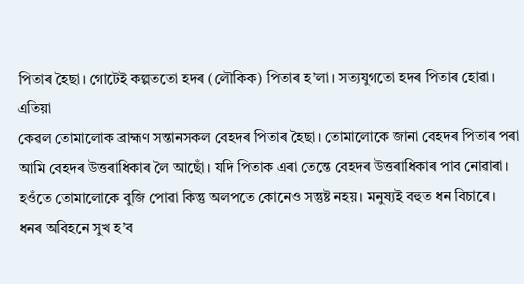পিতাৰ হৈছা। গোটেই কল্পততো হদৰ (লৌকিক) পিতাৰ হ’লা। সত্যযুগতো হদৰ পিতাৰ হোৱা। এতিয়া
কেৱল তোমালোক ব্ৰাহ্মণ সন্তানসকল বেহদৰ পিতাৰ হৈছা। তোমালোকে জানা বেহদৰ পিতাৰ পৰা
আমি বেহদৰ উত্তৰাধিকাৰ লৈ আছোঁ। যদি পিতাক এৰা তেন্তে বেহদৰ উত্তৰাধিকাৰ পাব নোৱাৰা।
হওঁতে তোমালোকে বুজি পোৱা কিন্তু অলপতে কোনেও সন্তুষ্ট নহয়। মনুষ্যই বহুত ধন বিচাৰে।
ধনৰ অবিহনে সুখ হ’ব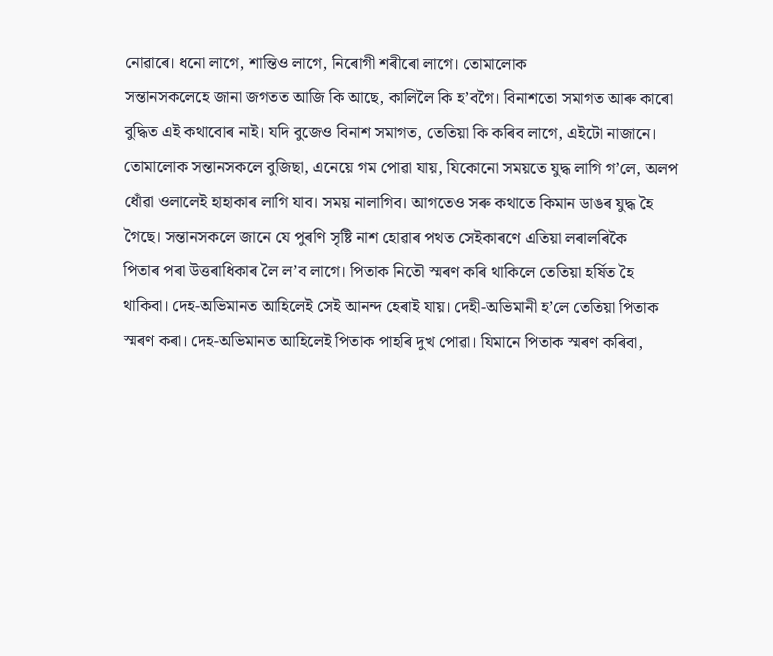নোৱাৰে। ধনো লাগে, শান্তিও লাগে, নিৰোগী শৰীৰো লাগে। তোমালোক
সন্তানসকলেহে জানা জগতত আজি কি আছে, কালিলৈ কি হ’বগৈ। বিনাশতো সমাগত আৰু কাৰো
বুদ্ধিত এই কথাবোৰ নাই। যদি বুজেও বিনাশ সমাগত, তেতিয়া কি কৰিব লাগে, এইটো নাজানে।
তোমালোক সন্তানসকলে বুজিছা, এনেয়ে গম পোৱা যায়, যিকোনো সময়তে যুদ্ধ লাগি গ’লে, অলপ
ধোঁৱা ওলালেই হাহাকাৰ লাগি যাব। সময় নালাগিব। আগতেও সৰু কথাতে কিমান ডাঙৰ যুদ্ধ হৈ
গৈছে। সন্তানসকলে জানে যে পুৰণি সৃষ্টি নাশ হোৱাৰ পথত সেইকাৰণে এতিয়া লৰালৰিকৈ
পিতাৰ পৰা উত্তৰাধিকাৰ লৈ ল’ব লাগে। পিতাক নিতৌ স্মৰণ কৰি থাকিলে তেতিয়া হৰ্ষিত হৈ
থাকিবা। দেহ-অভিমানত আহিলেই সেই আনন্দ হেৰাই যায়। দেহী-অভিমানী হ’লে তেতিয়া পিতাক
স্মৰণ কৰা। দেহ-অভিমানত আহিলেই পিতাক পাহৰি দুখ পোৱা। যিমানে পিতাক স্মৰণ কৰিবা,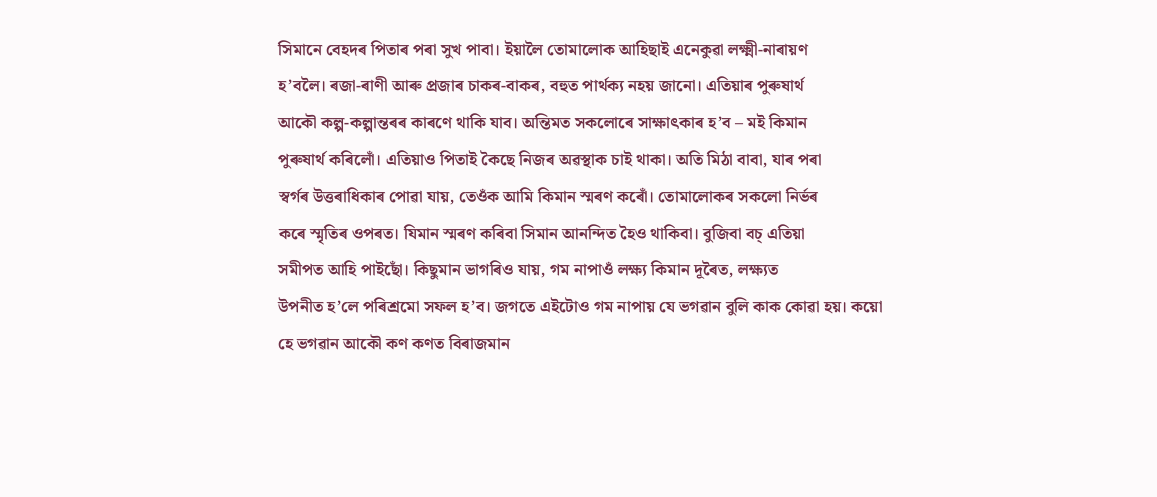সিমানে বেহদৰ পিতাৰ পৰা সুখ পাবা। ইয়ালৈ তোমালোক আহিছাই এনেকুৱা লক্ষ্মী-নাৰায়ণ
হ’বলৈ। ৰজা-ৰাণী আৰু প্ৰজাৰ চাকৰ-বাকৰ, বহুত পাৰ্থক্য নহয় জানো। এতিয়াৰ পুৰুষাৰ্থ
আকৌ কল্প-কল্পান্তৰৰ কাৰণে থাকি যাব। অন্তিমত সকলোৰে সাক্ষাৎকাৰ হ’ব – মই কিমান
পুৰুষাৰ্থ কৰিলোঁ। এতিয়াও পিতাই কৈছে নিজৰ অৱস্থাক চাই থাকা। অতি মিঠা বাবা, যাৰ পৰা
স্বৰ্গৰ উত্তৰাধিকাৰ পোৱা যায়, তেওঁক আমি কিমান স্মৰণ কৰোঁ। তোমালোকৰ সকলো নিৰ্ভৰ
কৰে স্মৃতিৰ ওপৰত। যিমান স্মৰণ কৰিবা সিমান আনন্দিত হৈও থাকিবা। বুজিবা বচ্ এতিয়া
সমীপত আহি পাইছোঁ। কিছুমান ভাগৰিও যায়, গম নাপাওঁ লক্ষ্য কিমান দূৰৈত, লক্ষ্যত
উপনীত হ’লে পৰিশ্ৰমো সফল হ’ব। জগতে এইটোও গম নাপায় যে ভগৱান বুলি কাক কোৱা হয়। কয়ো
হে ভগৱান আকৌ কণ কণত বিৰাজমান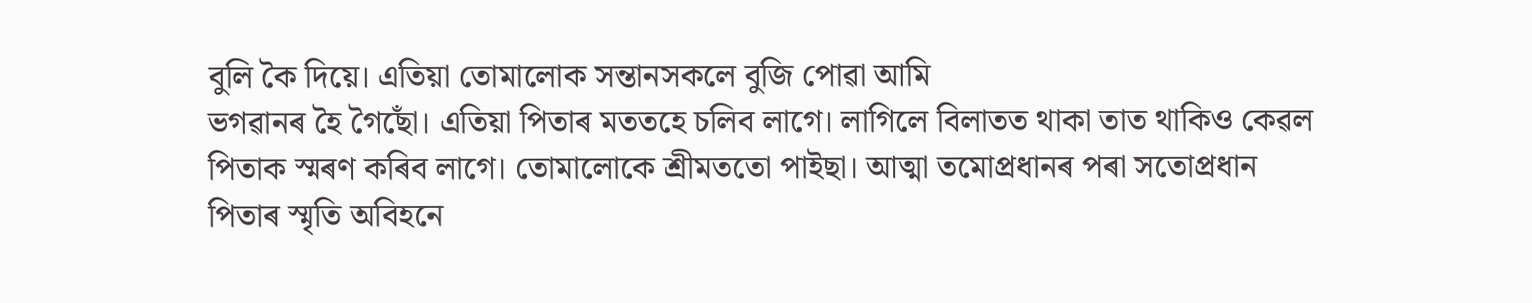বুলি কৈ দিয়ে। এতিয়া তোমালোক সন্তানসকলে বুজি পোৱা আমি
ভগৱানৰ হৈ গৈছোঁ। এতিয়া পিতাৰ মততহে চলিব লাগে। লাগিলে বিলাতত থাকা তাত থাকিও কেৱল
পিতাক স্মৰণ কৰিব লাগে। তোমালোকে শ্ৰীমততো পাইছা। আত্মা তমোপ্ৰধানৰ পৰা সতোপ্ৰধান
পিতাৰ স্মৃতি অবিহনে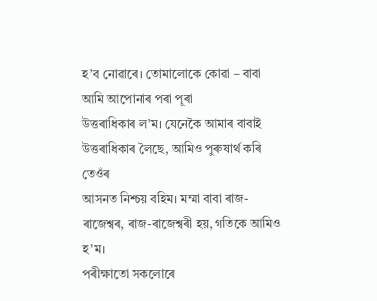হ’ব নোৱাৰে। তোমালোকে কোৱা – বাবা আমি আপোনাৰ পৰা পূৰা
উত্তৰাধিকাৰ ল’ম। যেনেকৈ আমাৰ বাবাই উত্তৰাধিকাৰ লৈছে, আমিও পুৰুষাৰ্থ কৰি তেওঁৰ
আসনত নিশ্চয় বহিম। মম্মা বাবা ৰাজ-ৰাজেশ্বৰ, ৰাজ-ৰাজেশ্বৰী হয়, গতিকে আমিও হ’ম।
পৰীক্ষাতো সকলোৰে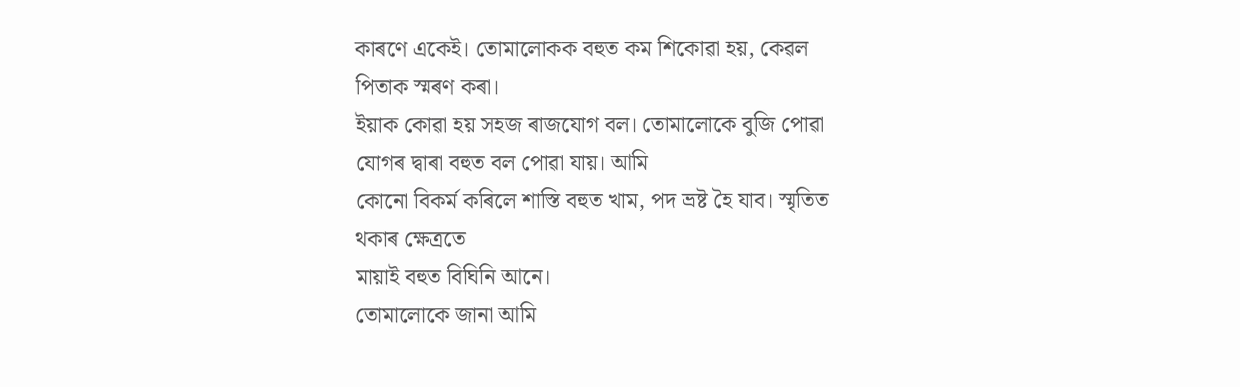কাৰণে একেই। তোমালোকক বহুত কম শিকোৱা হয়, কেৱল পিতাক স্মৰণ কৰা।
ইয়াক কোৱা হয় সহজ ৰাজযোগ বল। তোমালোকে বুজি পোৱা যোগৰ দ্বাৰা বহুত বল পোৱা যায়। আমি
কোনো বিকৰ্ম কৰিলে শাস্তি বহুত খাম, পদ ভ্ৰষ্ট হৈ যাব। স্মৃতিত থকাৰ ক্ষেত্ৰতে
মায়াই বহুত বিঘিনি আনে।
তোমালোকে জানা আমি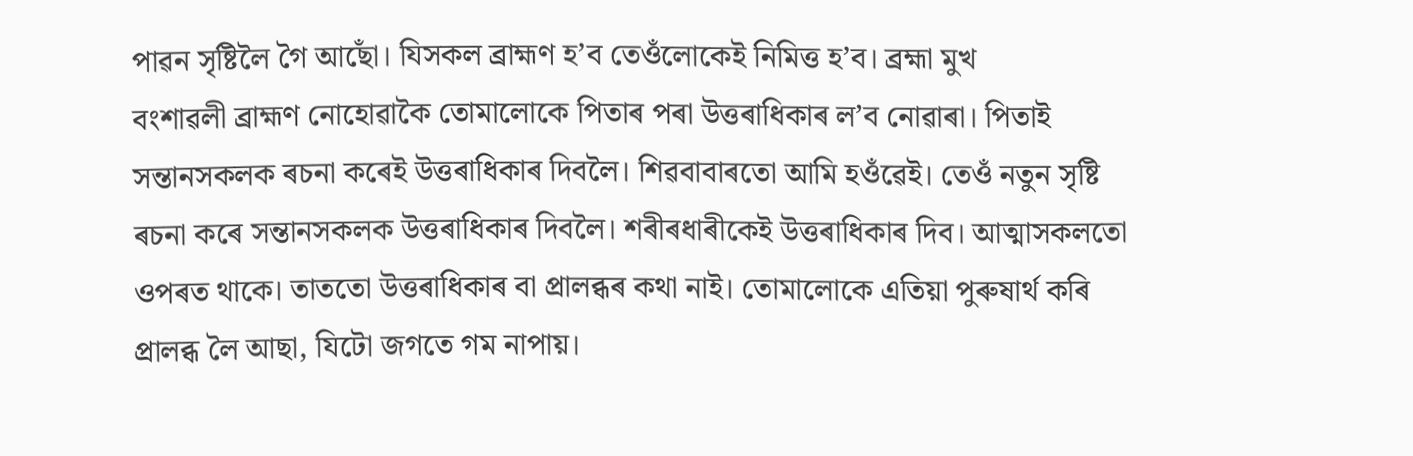পাৱন সৃষ্টিলৈ গৈ আছোঁ। যিসকল ব্ৰাহ্মণ হ’ব তেওঁলোকেই নিমিত্ত হ’ব। ব্ৰহ্মা মুখ
বংশাৱলী ব্ৰাহ্মণ নোহোৱাকৈ তোমালোকে পিতাৰ পৰা উত্তৰাধিকাৰ ল’ব নোৱাৰা। পিতাই
সন্তানসকলক ৰচনা কৰেই উত্তৰাধিকাৰ দিবলৈ। শিৱবাবাৰতো আমি হওঁৱেই। তেওঁ নতুন সৃষ্টি
ৰচনা কৰে সন্তানসকলক উত্তৰাধিকাৰ দিবলৈ। শৰীৰধাৰীকেই উত্তৰাধিকাৰ দিব। আত্মাসকলতো
ওপৰত থাকে। তাততো উত্তৰাধিকাৰ বা প্ৰালব্ধৰ কথা নাই। তোমালোকে এতিয়া পুৰুষাৰ্থ কৰি
প্ৰালব্ধ লৈ আছা, যিটো জগতে গম নাপায়।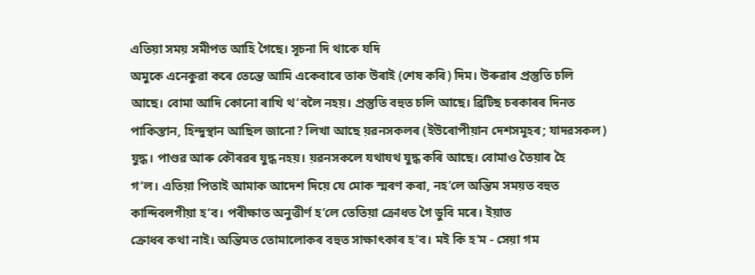এতিয়া সময় সমীপত আহি গৈছে। সূচনা দি থাকে যদি
অমুকে এনেকুৱা কৰে তেন্তে আমি একেবাৰে তাক উৰাই (শেষ কৰি) দিম। উৰুৱাৰ প্ৰস্তুতি চলি
আছে। বোমা আদি কোনো ৰাখি থ’বলৈ নহয়। প্ৰস্তুতি বহুত চলি আছে। ব্ৰিটিছ চৰকাৰৰ দিনত
পাকিস্তান, হিন্দুস্থান আছিল জানো? লিখা আছে য়ৱনসকলৰ (ইউৰোপীয়ান দেশসমূহৰ; যাদৱসকল)
যুদ্ধ। পাণ্ডৱ আৰু কৌৰৱৰ যুদ্ধ নহয়। য়ৱনসকলে যথাযথ যুদ্ধ কৰি আছে। বোমাও তৈয়াৰ হৈ
গ’ল। এতিয়া পিতাই আমাক আদেশ দিয়ে যে মোক স্মৰণ কৰা, নহ’লে অন্তিম সময়ত বহুত
কান্দিবলগীয়া হ’ব। পৰীক্ষাত অনুত্তীৰ্ণ হ’লে তেতিয়া ক্ৰোধত গৈ ডুবি মৰে। ইয়াত
ক্ৰোধৰ কথা নাই। অন্তিমত তোমালোকৰ বহুত সাক্ষাৎকাৰ হ’ব। মই কি হ’ম - সেয়া গম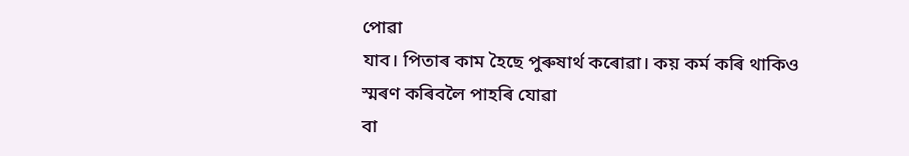পোৱা
যাব। পিতাৰ কাম হৈছে পুৰুষাৰ্থ কৰোৱা। কয় কৰ্ম কৰি থাকিও স্মৰণ কৰিবলৈ পাহৰি যোৱা
বা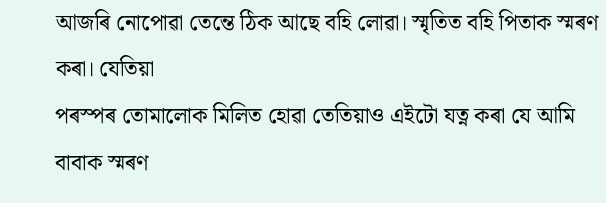আজৰি নোপোৱা তেন্তে ঠিক আছে বহি লোৱা। স্মৃতিত বহি পিতাক স্মৰণ কৰা। যেতিয়া
পৰস্পৰ তোমালোক মিলিত হোৱা তেতিয়াও এইটো যত্ন কৰা যে আমি বাবাক স্মৰণ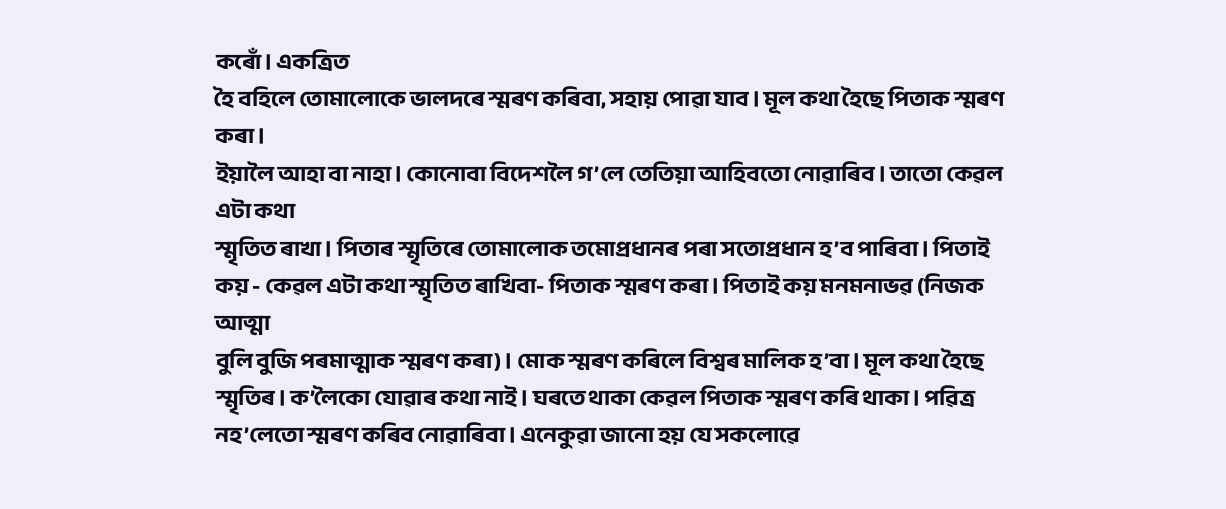কৰোঁ। একত্ৰিত
হৈ বহিলে তোমালোকে ভালদৰে স্মৰণ কৰিবা, সহায় পোৱা যাব। মূল কথা হৈছে পিতাক স্মৰণ কৰা।
ইয়ালৈ আহা বা নাহা। কোনোবা বিদেশলৈ গ’লে তেতিয়া আহিবতো নোৱাৰিব। তাতো কেৱল এটা কথা
স্মৃতিত ৰাখা। পিতাৰ স্মৃতিৰে তোমালোক তমোপ্ৰধানৰ পৰা সতোপ্ৰধান হ’ব পাৰিবা। পিতাই
কয় - কেৱল এটা কথা স্মৃতিত ৰাখিবা- পিতাক স্মৰণ কৰা। পিতাই কয় মনমনাভৱ (নিজক আত্মা
বুলি বুজি পৰমাত্মাক স্মৰণ কৰা)। মোক স্মৰণ কৰিলে বিশ্বৰ মালিক হ’বা। মূল কথা হৈছে
স্মৃতিৰ। ক’লৈকো যোৱাৰ কথা নাই। ঘৰতে থাকা কেৱল পিতাক স্মৰণ কৰি থাকা। পৱিত্ৰ
নহ’লেতো স্মৰণ কৰিব নোৱাৰিবা। এনেকুৱা জানো হয় যে সকলোৱে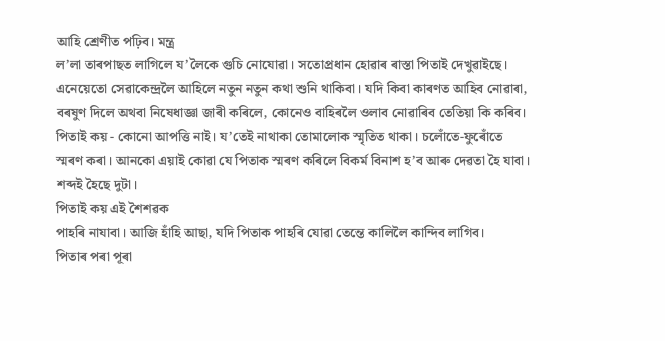আহি শ্ৰেণীত পঢ়িব। মন্ত্ৰ
ল’লা তাৰপাছত লাগিলে য’লৈকে গুচি নোযোৱা। সতোপ্ৰধান হোৱাৰ ৰাস্তা পিতাই দেখুৱাইছে।
এনেয়েতো সেৱাকেন্দ্ৰলৈ আহিলে নতুন নতুন কথা শুনি থাকিবা। যদি কিবা কাৰণত আহিব নোৱাৰা,
বৰষুণ দিলে অথবা নিষেধাজ্ঞা জাৰী কৰিলে, কোনেও বাহিৰলৈ ওলাব নোৱাৰিব তেতিয়া কি কৰিব।
পিতাই কয় - কোনো আপত্তি নাই। য’তেই নাথাকা তোমালোক স্মৃতিত থাকা। চলোঁতে-ফুৰোঁতে
স্মৰণ কৰা। আনকো এয়াই কোৱা যে পিতাক স্মৰণ কৰিলে বিকৰ্ম বিনাশ হ’ব আৰু দেৱতা হৈ যাবা।
শব্দই হৈছে দুটা।
পিতাই কয় এই শৈশৱক
পাহৰি নাযাবা। আজি হাঁহি আছা, যদি পিতাক পাহৰি যোৱা তেন্তে কালিলৈ কান্দিব লাগিব।
পিতাৰ পৰা পূৰা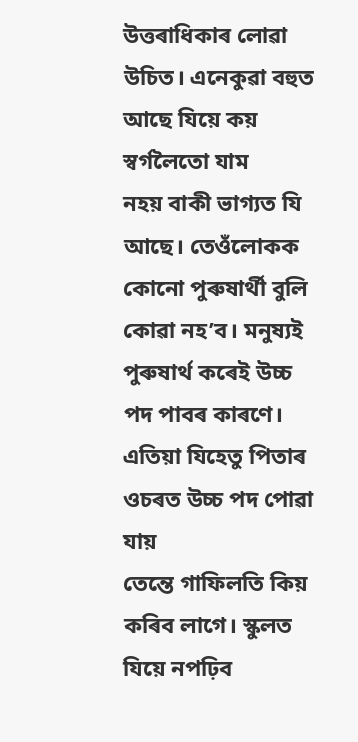উত্তৰাধিকাৰ লোৱা উচিত। এনেকুৱা বহুত আছে যিয়ে কয় স্বৰ্গলৈতো যাম
নহয় বাকী ভাগ্যত যি আছে। তেওঁলোকক কোনো পুৰুষাৰ্থী বুলি কোৱা নহ’ব। মনুষ্যই
পুৰুষাৰ্থ কৰেই উচ্চ পদ পাবৰ কাৰণে। এতিয়া যিহেতু পিতাৰ ওচৰত উচ্চ পদ পোৱা যায়
তেন্তে গাফিলতি কিয় কৰিব লাগে। স্কুলত যিয়ে নপঢ়িব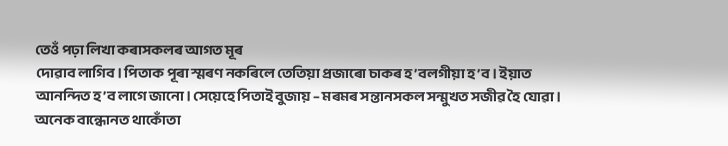তেওঁ পঢ়া লিখা কৰাসকলৰ আগত মূৰ
দোৱাব লাগিব। পিতাক পূৰা স্মৰণ নকৰিলে তেতিয়া প্ৰজাৰো চাকৰ হ’বলগীয়া হ’ব। ইয়াত
আনন্দিত হ’ব লাগে জানো। সেয়েহে পিতাই বুজায় – মৰমৰ সন্তানসকল সন্মুখত সজীৱ হৈ যোৱা।
অনেক বান্ধোনত থাকোঁতা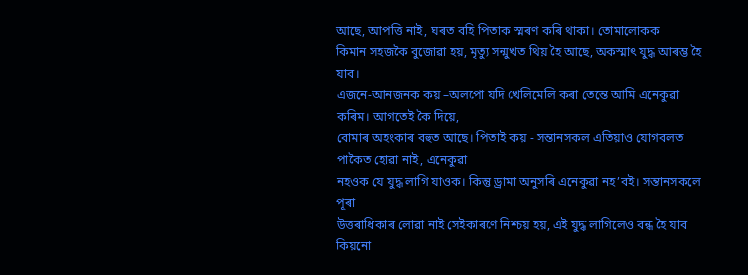আছে, আপত্তি নাই, ঘৰত বহি পিতাক স্মৰণ কৰি থাকা। তোমালোকক
কিমান সহজকৈ বুজোৱা হয়, মৃত্যু সন্মুখত থিয় হৈ আছে, অকস্মাৎ যুদ্ধ আৰম্ভ হৈ যাব।
এজনে-আনজনক কয় –অলপো যদি খেলিমেলি কৰা তেন্তে আমি এনেকুৱা কৰিম। আগতেই কৈ দিয়ে,
বোমাৰ অহংকাৰ বহুত আছে। পিতাই কয় - সন্তানসকল এতিয়াও যোগবলত পাকৈত হোৱা নাই, এনেকুৱা
নহওক যে যুদ্ধ লাগি যাওক। কিন্তু ড্ৰামা অনুসৰি এনেকুৱা নহ’বই। সন্তানসকলে পূৰা
উত্তৰাধিকাৰ লোৱা নাই সেইকাৰণে নিশ্চয় হয়, এই যুদ্ধ লাগিলেও বন্ধ হৈ যাব কিয়নো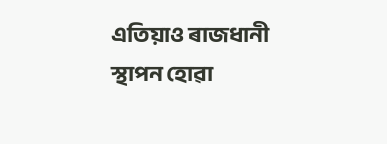এতিয়াও ৰাজধানী স্থাপন হোৱা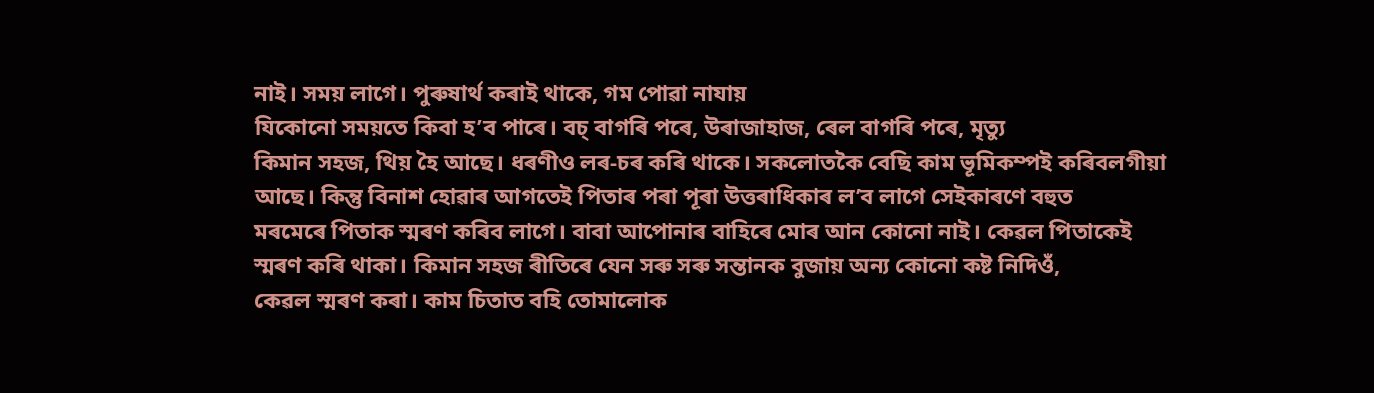নাই। সময় লাগে। পুৰুষাৰ্থ কৰাই থাকে, গম পোৱা নাযায়
যিকোনো সময়তে কিবা হ’ব পাৰে। বচ্ বাগৰি পৰে, উৰাজাহাজ, ৰেল বাগৰি পৰে, মৃত্যু
কিমান সহজ, থিয় হৈ আছে। ধৰণীও লৰ-চৰ কৰি থাকে। সকলোতকৈ বেছি কাম ভূমিকম্পই কৰিবলগীয়া
আছে। কিন্তু বিনাশ হোৱাৰ আগতেই পিতাৰ পৰা পূৰা উত্তৰাধিকাৰ ল’ব লাগে সেইকাৰণে বহুত
মৰমেৰে পিতাক স্মৰণ কৰিব লাগে। বাবা আপোনাৰ বাহিৰে মোৰ আন কোনো নাই। কেৱল পিতাকেই
স্মৰণ কৰি থাকা। কিমান সহজ ৰীতিৰে যেন সৰু সৰু সন্তানক বুজায় অন্য কোনো কষ্ট নিদিওঁ,
কেৱল স্মৰণ কৰা। কাম চিতাত বহি তোমালোক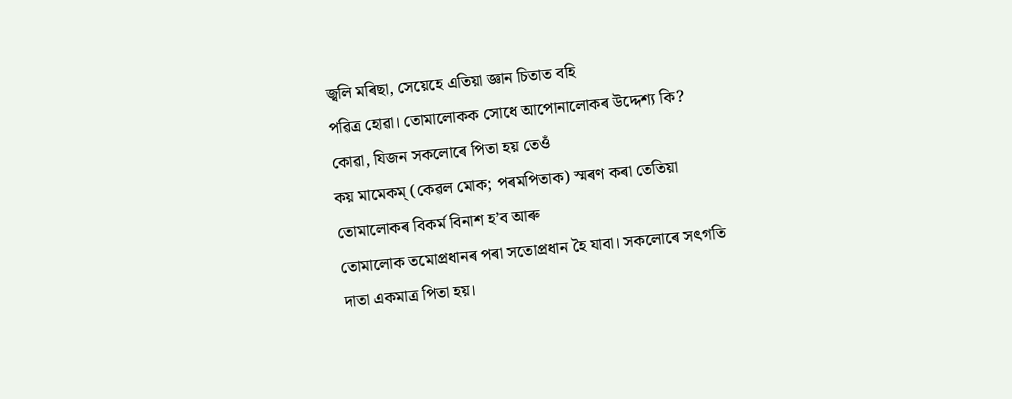জ্বলি মৰিছা, সেয়েহে এতিয়া জ্ঞান চিতাত বহি
পৱিত্ৰ হোৱা। তোমালোকক সোধে আপোনালোকৰ উদ্দেশ্য কি? কোৱা, যিজন সকলোৰে পিতা হয় তেওঁ
কয় মামেকম্ (কেৱল মোক; পৰমপিতাক) স্মৰণ কৰা তেতিয়া তোমালোকৰ বিকৰ্ম বিনাশ হ’ব আৰু
তোমালোক তমোপ্ৰধানৰ পৰা সতোপ্ৰধান হৈ যাবা। সকলোৰে সৎগতি দাতা একমাত্ৰ পিতা হয়।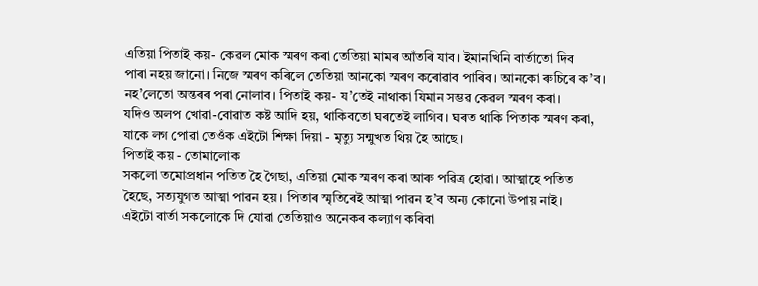এতিয়া পিতাই কয়- কেৱল মোক স্মৰণ কৰা তেতিয়া মামৰ আঁতৰি যাব। ইমানখিনি বাৰ্তাতো দিব
পাৰা নহয় জানো। নিজে স্মৰণ কৰিলে তেতিয়া আনকো স্মৰণ কৰোৱাব পাৰিব। আনকো ৰুচিৰে ক’ব।
নহ’লেতো অন্তৰৰ পৰা নোলাব। পিতাই কয়- য’তেই নাথাকা যিমান সম্ভৱ কেৱল স্মৰণ কৰা।
যদিও অলপ খোৱা-বোৱাত কষ্ট আদি হয়, থাকিবতো ঘৰতেই লাগিব। ঘৰত থাকি পিতাক স্মৰণ কৰা,
যাকে লগ পোৱা তেওঁক এইটো শিক্ষা দিয়া - মৃত্যু সন্মুখত থিয় হৈ আছে।
পিতাই কয় - তোমালোক
সকলো তমোপ্ৰধান পতিত হৈ গৈছা, এতিয়া মোক স্মৰণ কৰা আৰু পৱিত্ৰ হোৱা। আত্মাহে পতিত
হৈছে, সত্যযুগত আত্মা পাৱন হয়। পিতাৰ স্মৃতিৰেই আত্মা পাৱন হ’ব অন্য কোনো উপায় নাই।
এইটো বাৰ্তা সকলোকে দি যোৱা তেতিয়াও অনেকৰ কল্যাণ কৰিবা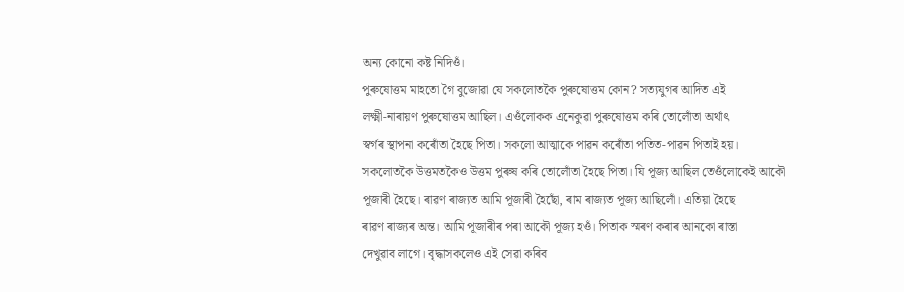অন্য কোনো কষ্ট নিদিওঁ।
পুৰুষোত্তম মাহতো গৈ বুজোৱা যে সকলোতকৈ পুৰুষোত্তম কোন? সত্যযুগৰ আদিত এই
লক্ষ্মী-নাৰায়ণ পুৰুষোত্তম আছিল। এওঁলোকক এনেকুৱা পুৰুষোত্তম কৰি তোলোঁতা অৰ্থাৎ
স্বৰ্গৰ স্থাপনা কৰোঁতা হৈছে পিতা। সকলো আত্মাকে পাৱন কৰোঁতা পতিত-পাৱন পিতাই হয়।
সকলোতকৈ উত্তমতকৈও উত্তম পুৰুষ কৰি তোলোঁতা হৈছে পিতা। যি পূজ্য আছিল তেওঁলোকেই আকৌ
পূজাৰী হৈছে। ৰাৱণ ৰাজ্যত আমি পূজাৰী হৈছোঁ, ৰাম ৰাজ্যত পূজ্য আছিলোঁ। এতিয়া হৈছে
ৰাৱণ ৰাজ্যৰ অন্ত। আমি পূজাৰীৰ পৰা আকৌ পূজ্য হওঁ। পিতাক স্মৰণ কৰাৰ আনকো ৰাস্তা
দেখুৱাব লাগে। বৃদ্ধাসকলেও এই সেৱা কৰিব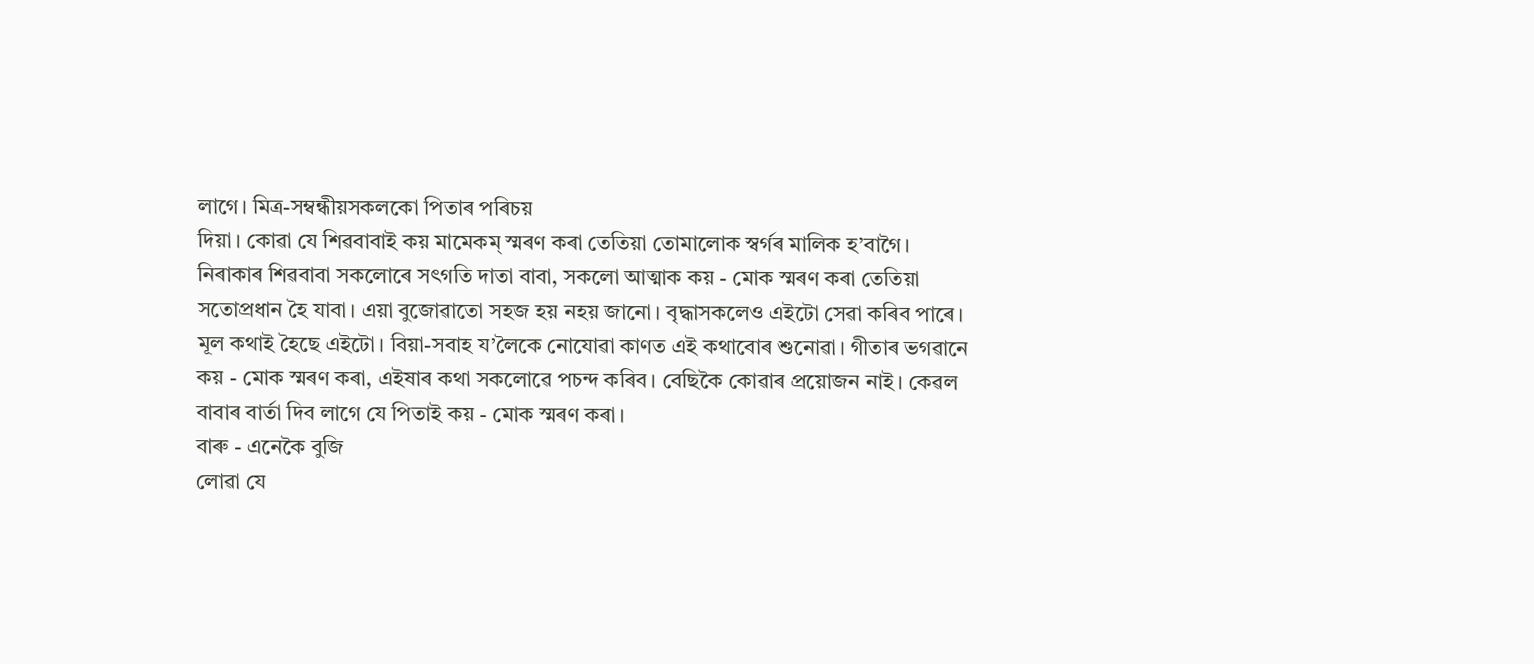লাগে। মিত্ৰ-সম্বন্ধীয়সকলকো পিতাৰ পৰিচয়
দিয়া। কোৱা যে শিৱবাবাই কয় মামেকম্ স্মৰণ কৰা তেতিয়া তোমালোক স্বৰ্গৰ মালিক হ’বাগৈ।
নিৰাকাৰ শিৱবাবা সকলোৰে সৎগতি দাতা বাবা, সকলো আত্মাক কয় - মোক স্মৰণ কৰা তেতিয়া
সতোপ্ৰধান হৈ যাবা। এয়া বুজোৱাতো সহজ হয় নহয় জানো। বৃদ্ধাসকলেও এইটো সেৱা কৰিব পাৰে।
মূল কথাই হৈছে এইটো। বিয়া-সবাহ য’লৈকে নোযোৱা কাণত এই কথাবোৰ শুনোৱা। গীতাৰ ভগৱানে
কয় - মোক স্মৰণ কৰা, এইষাৰ কথা সকলোৱে পচন্দ কৰিব। বেছিকৈ কোৱাৰ প্ৰয়োজন নাই। কেৱল
বাবাৰ বাৰ্তা দিব লাগে যে পিতাই কয় - মোক স্মৰণ কৰা।
বাৰু - এনেকৈ বুজি
লোৱা যে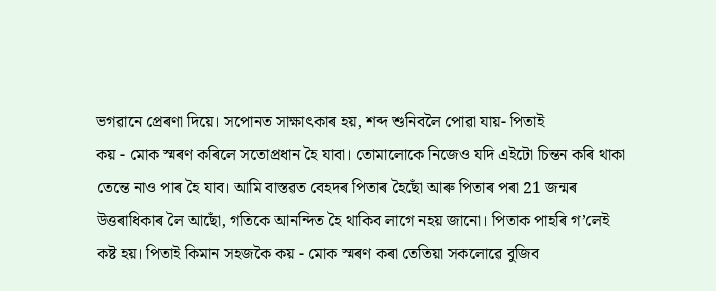ভগৱানে প্ৰেৰণা দিয়ে। সপোনত সাক্ষাৎকাৰ হয়, শব্দ শুনিবলৈ পোৱা যায়- পিতাই
কয় - মোক স্মৰণ কৰিলে সতোপ্ৰধান হৈ যাবা। তোমালোকে নিজেও যদি এইটো চিন্তন কৰি থাকা
তেন্তে নাও পাৰ হৈ যাব। আমি বাস্তৱত বেহদৰ পিতাৰ হৈছোঁ আৰু পিতাৰ পৰা 21 জন্মৰ
উত্তৰাধিকাৰ লৈ আছোঁ, গতিকে আনন্দিত হৈ থাকিব লাগে নহয় জানো। পিতাক পাহৰি গ’লেই
কষ্ট হয়। পিতাই কিমান সহজকৈ কয় - মোক স্মৰণ কৰা তেতিয়া সকলোৱে বুজিব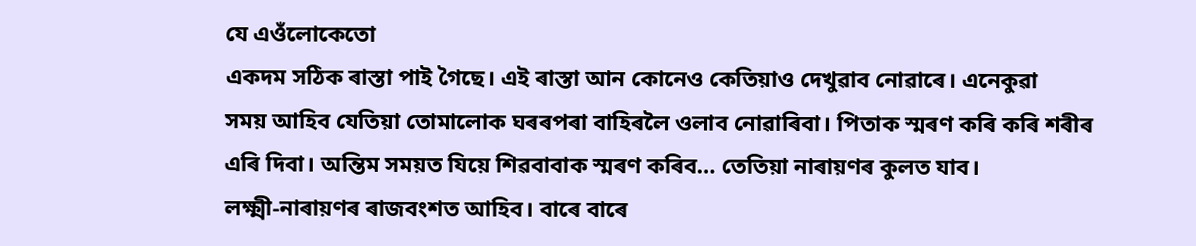যে এওঁলোকেতো
একদম সঠিক ৰাস্তা পাই গৈছে। এই ৰাস্তা আন কোনেও কেতিয়াও দেখুৱাব নোৱাৰে। এনেকুৱা
সময় আহিব যেতিয়া তোমালোক ঘৰৰপৰা বাহিৰলৈ ওলাব নোৱাৰিবা। পিতাক স্মৰণ কৰি কৰি শৰীৰ
এৰি দিবা। অন্তিম সময়ত যিয়ে শিৱবাবাক স্মৰণ কৰিব… তেতিয়া নাৰায়ণৰ কুলত যাব।
লক্ষ্মী-নাৰায়ণৰ ৰাজবংশত আহিব। বাৰে বাৰে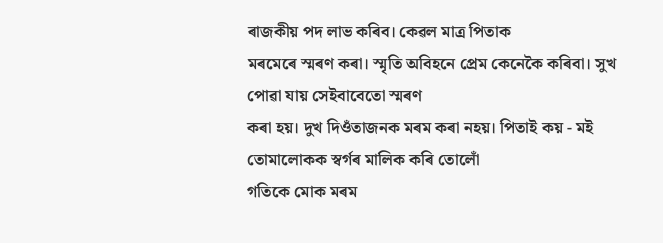ৰাজকীয় পদ লাভ কৰিব। কেৱল মাত্ৰ পিতাক
মৰমেৰে স্মৰণ কৰা। স্মৃতি অবিহনে প্ৰেম কেনেকৈ কৰিবা। সুখ পোৱা যায় সেইবাবেতো স্মৰণ
কৰা হয়। দুখ দিওঁতাজনক মৰম কৰা নহয়। পিতাই কয় - মই তোমালোকক স্বৰ্গৰ মালিক কৰি তোলোঁ
গতিকে মোক মৰম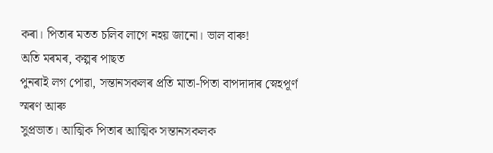কৰা। পিতাৰ মতত চলিব লাগে নহয় জানো। ভাল বাৰু!
অতি মৰমৰ, কল্পৰ পাছত
পুনৰাই লগ পোৱা, সন্তানসকলৰ প্ৰতি মাতা-পিতা বাপদাদাৰ স্নেহপূৰ্ণ স্মৰণ আৰু
সুপ্ৰভাত। আত্মিক পিতাৰ আত্মিক সন্তানসকলক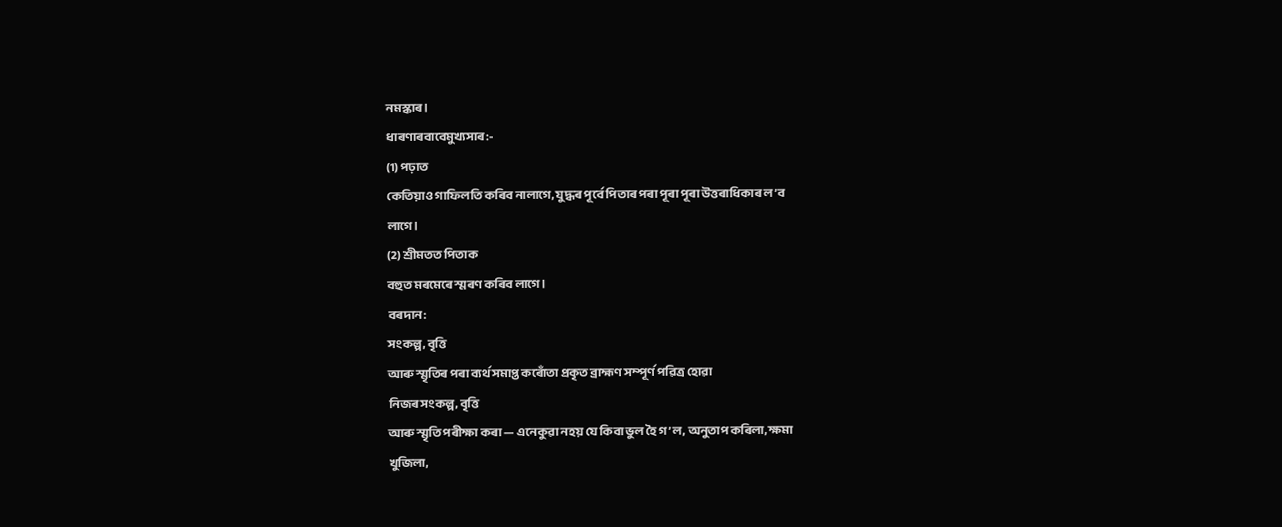নমস্কাৰ।
ধাৰণাৰবাবেমুখ্যসাৰ:-
(1) পঢ়াত
কেতিয়াও গাফিলতি কৰিব নালাগে, যুদ্ধৰ পূৰ্বে পিতাৰ পৰা পূৰা পূৰা উত্তৰাধিকাৰ ল’ব
লাগে।
(2) শ্ৰীমতত পিতাক
বহুত মৰমেৰে স্মৰণ কৰিব লাগে।
বৰদান:
সংকল্প, বৃত্তি
আৰু স্মৃতিৰ পৰা ব্যৰ্থ সমাপ্ত কৰোঁতা প্ৰকৃত ব্ৰাহ্মণ সম্পূৰ্ণ পৱিত্ৰ হোৱা
নিজৰ সংকল্প, বৃত্তি
আৰু স্মৃতি পৰীক্ষা কৰা — এনেকুৱা নহয় যে কিবা ভুল হৈ গ’ল, অনুতাপ কৰিলা, ক্ষমা
খুজিলা,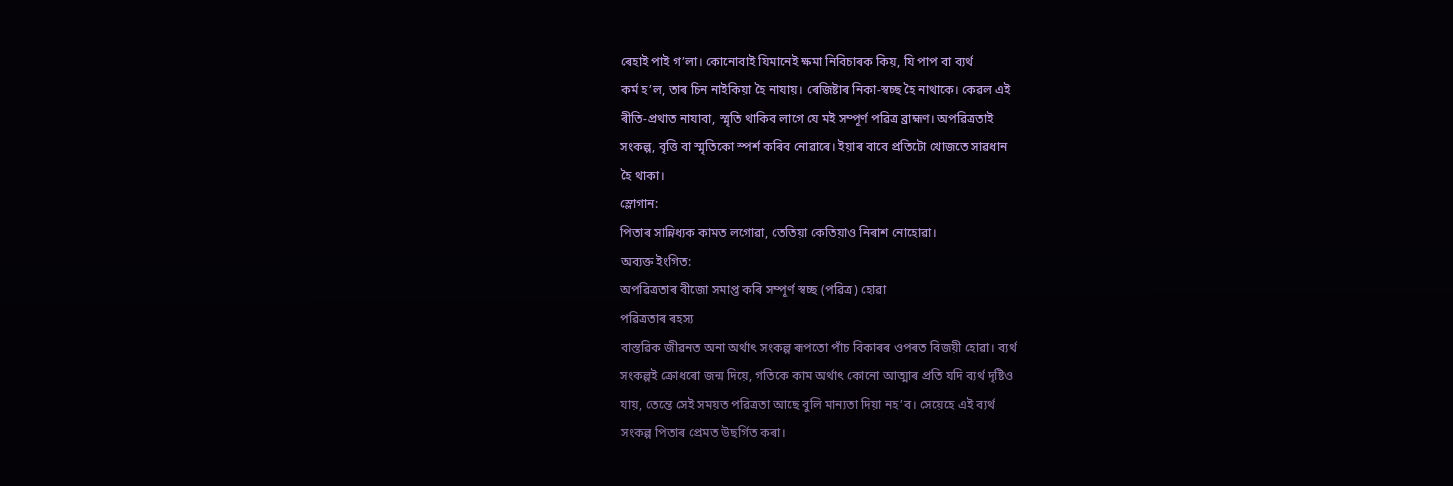ৰেহাই পাই গ’লা। কোনোবাই যিমানেই ক্ষমা নিবিচাৰক কিয়, যি পাপ বা ব্যৰ্থ
কৰ্ম হ’ল, তাৰ চিন নাইকিয়া হৈ নাযায়। ৰেজিষ্টাৰ নিকা-স্বচ্ছ হৈ নাথাকে। কেৱল এই
ৰীতি-প্ৰথাত নাযাবা, স্মৃতি থাকিব লাগে যে মই সম্পূৰ্ণ পৱিত্ৰ ব্ৰাহ্মণ। অপৱিত্ৰতাই
সংকল্প, বৃত্তি বা স্মৃতিকো স্পৰ্শ কৰিব নোৱাৰে। ইয়াৰ বাবে প্ৰতিটো খোজতে সাৱধান
হৈ থাকা।
স্লোগান:
পিতাৰ সান্নিধ্যক কামত লগোৱা, তেতিয়া কেতিয়াও নিৰাশ নোহোৱা।
অব্যক্ত ইংগিত:
অপৱিত্ৰতাৰ বীজো সমাপ্ত কৰি সম্পূৰ্ণ স্বচ্ছ (পৱিত্ৰ) হোৱা
পৱিত্ৰতাৰ ৰহস্য
বাস্তৱিক জীৱনত অনা অৰ্থাৎ সংকল্প ৰূপতো পাঁচ বিকাৰৰ ওপৰত বিজয়ী হোৱা। ব্যৰ্থ
সংকল্পই ক্ৰোধৰো জন্ম দিয়ে, গতিকে কাম অৰ্থাৎ কোনো আত্মাৰ প্ৰতি যদি ব্যৰ্থ দৃষ্টিও
যায়, তেন্তে সেই সময়ত পৱিত্ৰতা আছে বুলি মান্যতা দিয়া নহ’ব। সেয়েহে এই ব্যৰ্থ
সংকল্প পিতাৰ প্ৰেমত উছৰ্গিত কৰা।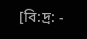[বি:দ্ৰ: -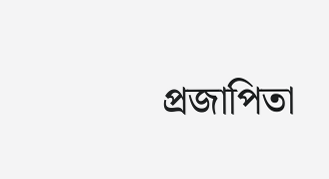প্ৰজাপিতা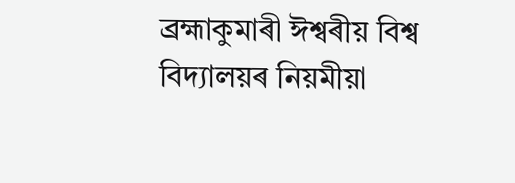ব্ৰহ্মাকুমাৰী ঈশ্বৰীয় বিশ্ব বিদ্যালয়ৰ নিয়মীয়া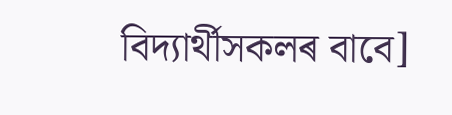বিদ্যাৰ্থীসকলৰ বাবে]